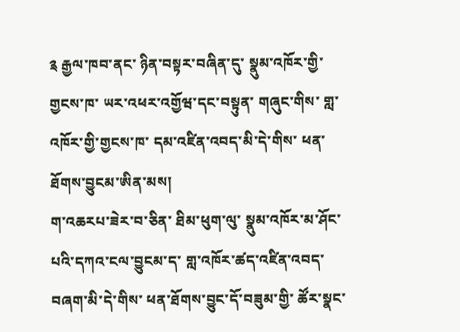༉ རྒྱལ་ཁབ་ནང་ ཉིན་བསྟར་བཞིན་དུ་ སྣུམ་འཁོར་གྱི་གྱངས་ཁ་ ཡར་འཕར་འགྱོཝ་དང་བསྟུན་ གཞུང་གིས་ གླ་འཁོར་གྱི་གྱངས་ཁ་ དམ་འཛིན་འབད་མི་དེ་གིས་ ཕན་ཐོགས་བྱུངམ་ཨིན་མས།
ག་འཆརཔ་ཟེར་བ་ཅིན་ ཐིམ་ཕུག་ལུ་ སྣུམ་འཁོར་མ་ཤོང་པའི་དཀའ་ངལ་བྱུངམ་ད་ གླ་འཁོར་ཚད་འཛིན་འབད་བཞག་མི་དེ་གིས་ ཕན་ཐོགས་བྱུང་དོ་བཟུམ་གྱི་ ཚོར་སྣང་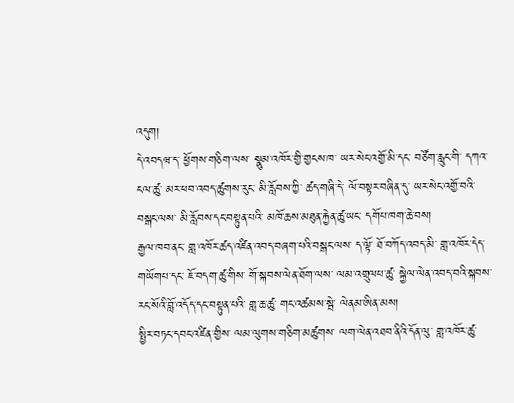འདུག།
དེ་འབདཝ་ད་ ཕྱོགས་གཅིག་ལས་ སྣུམ་འཁོར་གྱི་གྱངས་ཁ་ ཡར་སེང་འགྱོ་མི་དང་ བཙོག་རླུང་གི་ དཀའ་ངལ་ཚུ་ མར་ཕབ་འབད་ཚུགས་རུང་ མི་རློབས་ཀྱི་ ཚད་གཞི་དེ་ ལོ་བསྟར་བཞིན་དུ་ ཡར་སེང་འགྱོ་བའི་བསྒང་ལས་ མི་རློབས་དང་བསྟུན་པའི་ མཁོ་ཆས་མཐུན་རྐྱེན་ཚུ་ཡང་ དགོཔ་ཁག་ཆེ་བས།
རྒྱལ་ཁབ་ནང་ གླ་འཁོར་ཚད་འཛིན་འབད་བཞག་པའི་བསྒང་ལས་ ད་ལྟོ་ ཐོ་བཀོད་འབད་མི་ གླ་འཁོར་དེད་གཡོགཔ་དང་ ཇོ་བདག་ཚུ་གིས་ གོ་སྐབས་ལེན་ཐོག་ལས་ ལམ་འགྲུལཔ་ཚུ་ སྐྱེལ་ལེན་འབད་བའི་སྐབས་ རང་སོའི་བློ་འདོད་དང་བསྟུན་པའི་ གླ་ཆ་ཚུ་ གང་འཚམས་སྦེ་ ལེནམ་ཨིན་མས།
སྤྱིར་བཏང་དབང་འཛིན་གྱིས་ ལམ་ལུགས་གཅིག་མཚུགས་ ལག་ལེན་འཐབ་ནིའི་དོན་ལུ་ གླ་འཁོར་ཚུ་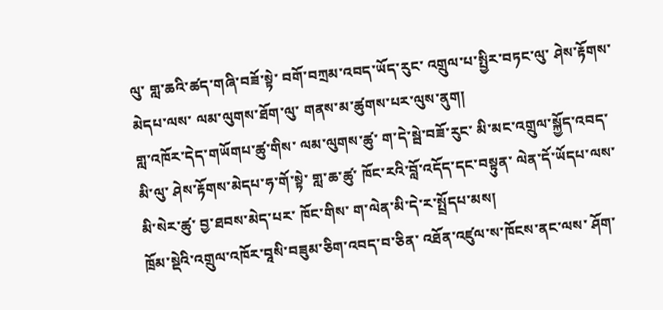ལུ་ གླ་ཆའི་ཚད་གཞི་བཟོ་སྟེ་ བགོ་བཀྲམ་འབད་ཡོད་རུང་ འགྲུལ་པ་སྤྱིར་བཏང་ལུ་ ཤེས་རྟོགས་མེདཔ་ལས་ ལམ་ལུགས་ཐོག་ལུ་ གནས་མ་ཚུགས་པར་ལུས་ནུག།
གླ་འཁོར་དེད་གཡོགཔ་ཚུ་གིས་ ལམ་ལུགས་ཚུ་ ག་དེ་སྦེ་བཟོ་རུང་ མི་མང་འགྲུལ་སྐྱོད་འབད་མི་ལུ་ ཤེས་རྟོགས་མེདཔ་ཧ་གོ་སྟེ་ གླ་ཆ་ཚུ་ ཁོང་རའི་བློ་འདོད་དང་བསྟུན་ ལེན་དོ་ཡོདཔ་ལས་ མི་སེར་ཚུ་ བྱ་ཐབས་མེད་པར་ ཁོང་གིས་ ག་ལེན་མི་དེ་ར་སྤྲོདཔ་མས།
ཁྲོམ་སྡེའི་འགྲུལ་འཁོར་བཱསི་བཟུམ་ཅིག་འབད་བ་ཅིན་ འཐོན་འཛུལ་ས་ཁོངས་ནང་ལས་ ཤོག་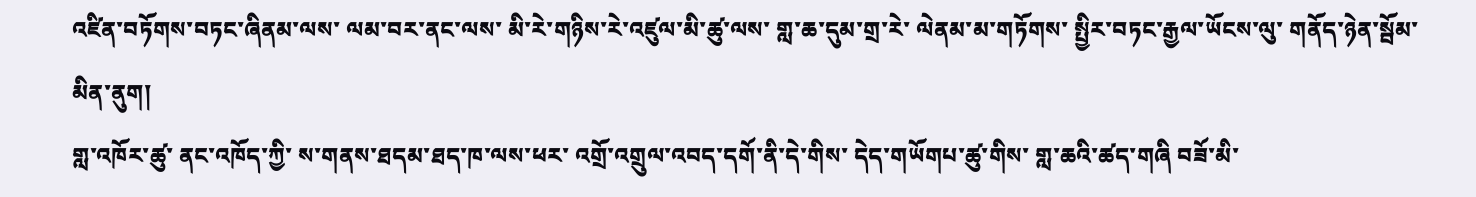འཛིན་བཏོགས་བཏང་ཞིནམ་ལས་ ལམ་བར་ནང་ལས་ མི་རེ་གཉིས་རེ་འཛུལ་མི་ཚུ་ལས་ གླ་ཆ་དུམ་གྲ་རེ་ ལེནམ་མ་གཏོགས་ སྤྱིར་བཏང་རྒྱལ་ཡོངས་ལུ་ གནོད་ཉེན་སྦོམ་མིན་ནུག།
གླ་འཁོར་ཚུ་ ནང་འཁོད་ཀྱི་ ས་གནས་ཐདམ་ཐད་ཁ་ལས་ཕར་ འགྲོ་འགྲུལ་འབད་དགོ་ནི་དེ་གིས་ དེད་གཡོགཔ་ཚུ་གིས་ གླ་ཆའི་ཚད་གཞི བཟོ་མི་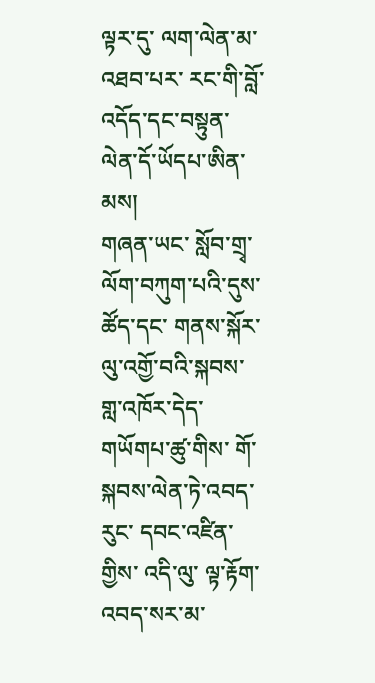ལྟར་དུ་ ལག་ལེན་མ་འཐབ་པར་ རང་གི་བློ་འདོད་དང་བསྟུན་ ལེན་དོ་ཡོདཔ་ཨིན་མས།
གཞན་ཡང་ སློབ་གྲྭ་ལོག་བཀུག་པའི་དུས་ཚོད་དང་ གནས་སྐོར་ལུ་འགྱོ་བའི་སྐབས་ གླ་འཁོར་དེད་གཡོགཔ་ཚུ་གིས་ གོ་སྐབས་ལེན་ཏེ་འབད་རུང་ དབང་འཛིན་གྱིས་ འདི་ལུ་ ལྟ་རྟོག་འབད་སར་མ་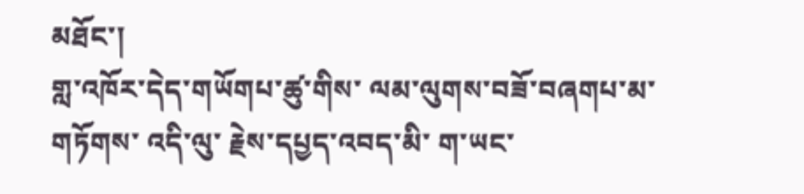མཐོང་།
གླ་འཁོར་དེད་གཡོགཔ་ཚུ་གིས་ ལམ་ལུགས་བཟོ་བཞགཔ་མ་གཏོགས་ འདི་ལུ་ རྗེས་དཔྱད་འབད་མི་ ག་ཡང་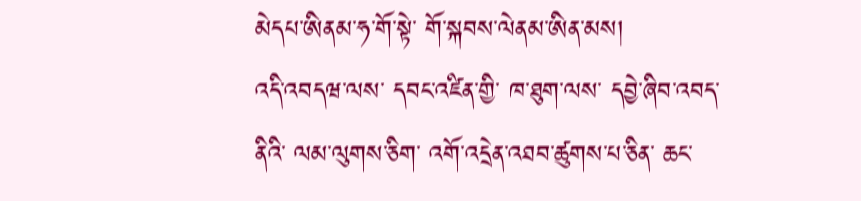མེདཔ་ཨིནམ་ཧ་གོ་སྟེ་ གོ་སྐབས་ལེནམ་ཨིན་མས།
འདི་འབདཝ་ལས་ དབང་འཛིན་གྱི་ ཁ་ཐུག་ལས་ དབྱེ་ཞིབ་འབད་ནིའི་ ལམ་ལུགས་ཅིག་ འགོ་འདྲེན་འཐབ་ཚུགས་པ་ཅིན་ ཆང་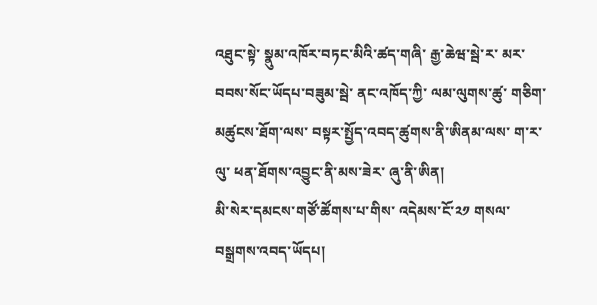འཐུང་སྟེ་ སྣུམ་འཁོར་བཏང་མིའི་ཚད་གཞི་ རྒྱ་ཆེཝ་སྦེ་ར་ མར་བབས་སོང་ཡོདཔ་བཟུམ་སྦེ་ ནང་འཁོད་ཀྱི་ ལམ་ལུགས་ཚུ་ གཅིག་མཚུངས་ཐོག་ལས་ བསྟར་སྤྱོད་འབད་ཚུགས་ནི་ཨིནམ་ལས་ ག་ར་ལུ་ ཕན་ཐོགས་འབྱུང་ནི་མས་ཟེར་ ཞུ་ནི་ཨིན།
མི་སེར་དམངས་གཙོ་ཚོགས་པ་གིས་ འདེམས་ངོ་༢༡ གསལ་བསྒྲགས་འབད་ཡོདཔ།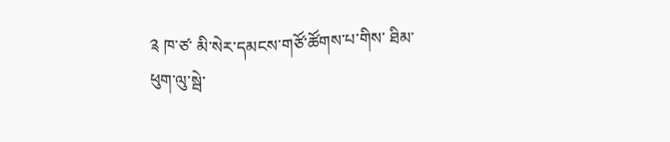༉ ཁ་ཙ་ མི་སེར་དམངས་གཙོ་ཚོགས་པ་གིས་ ཐིམ་ཕུག་ལུ་སྦེ་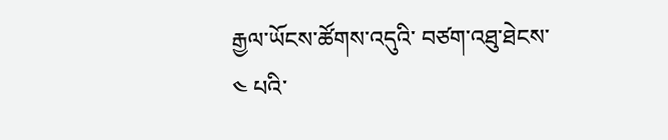རྒྱལ་ཡོངས་ཚོགས་འདུའི་ བཙག་འཐུ་ཐེངས་༤ པའི་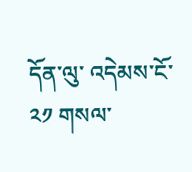དོན་ལུ་ འདེམས་ངོ་༢༡ གསལ་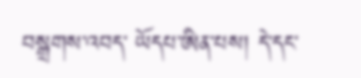བསྒྲགས་འབད་ ཡོདཔ་ཨིན་པས། དེ་དང་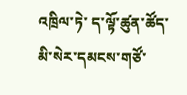འཁྲིལ་ཏེ་ ད་ལྟོ་ཚུན་ཚོད་ མི་སེར་དམངས་གཙོ་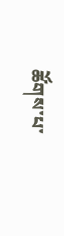ཚོགས་པ་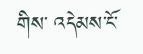གིས་ འདེམས་ངོ་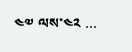༤༧ ལས་༤༢ …